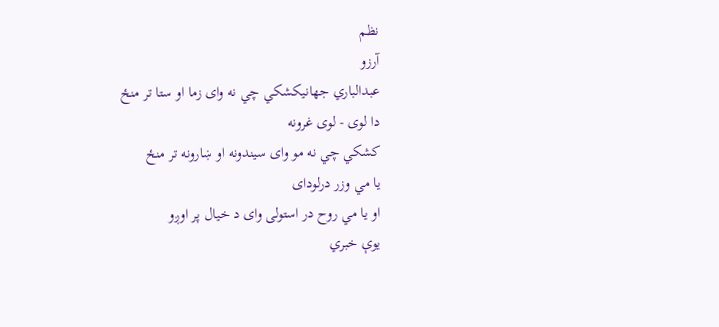نظم
آرزو
عبدالباري جهانيکشکي چي نه وای زما او ستا تر منځ
دا لوی - لوی غرونه
کشکي چي نه مو وای سيندونه او ښارونه تر منځ
يا مي وزر درلودای
او يا مي روح در استولی وای د خيال پر اوږو
يوې خبري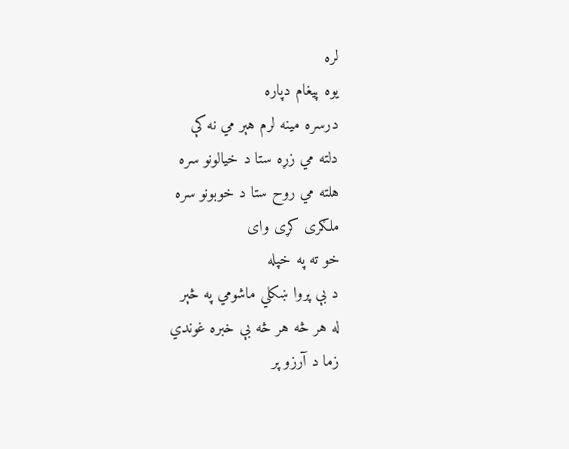لره
يوه پيغام دپاره
درسره مينه لرم هېر مي نه کې
دلته مي زړه ستا د خيالونو سره
هلته مي روح ستا د خوبونو سره
ملګری کړی وای
خو ته په خپله
د بې پروا ښکلي ماشومي په څېر
له هر څه هر څه بې خبره غوندي
زما د آرزو پر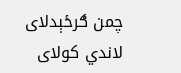چمن ګرځېدلای
لاندي کولای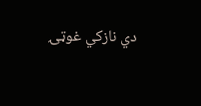دي نازکي غوټۍ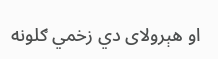او هېرولای دي زخمي ګلونه